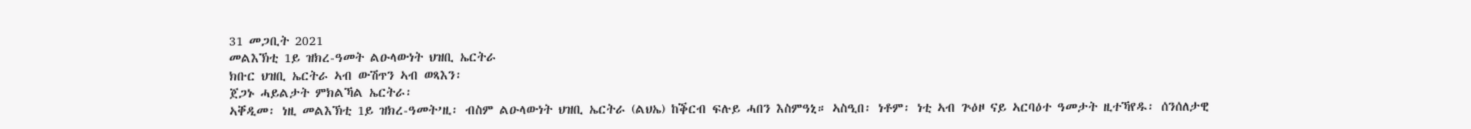31 መጋቢት 2021
መልእኽቲ 1ይ ዝክረ-ዓመት ልዑላውነት ህዝቢ ኤርትራ
ክቡር ህዝቢ ኤርትራ ኣብ ውሽጥን ኣብ ወጻእን፡
ጀጋኑ ሓይልታት ምክልኻል ኤርትራ፡
ኣቐዲመ፡ ነዚ መልእኽቲ 1ይ ዝክረ-ዓመት’ዚ፡ ብስም ልዑላውነት ህዝቢ ኤርትራ (ልህኤ) ከቕርብ ፍሉይ ሓበን እስምዓኒ። ኣስዒበ፡ ነቶም፡ ነቲ ኣብ ጕዕዞ ናይ ኣርባዕተ ዓመታት ዚተኻየዱ፡ ሰንሰለታዊ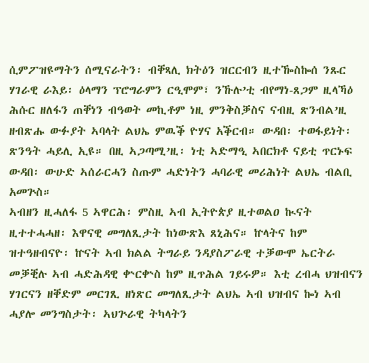ሲምፖዝዩማትን ሰሚናራትን፡ ብቐጻሊ ክትዕን ዝርርብን ዚተዀስኰሰ ንጹር ሃገራዊ ራእይ፡ ዕላማን ፕሮግራምን ርዒሞም፣ ንኹሉ’ቲ ብየማነ-ጸጋም ዚላኻዕ ሕሱር ዘለፋን ጠቐነን ብዓወት መኪቶም ነዚ ምንቅስቓስና ናብዚ ጽንብል’ዚ ዘብጽሑ ውፉያት ኣባላት ልህኤ ምዉቕ ዮሃና አቕርብ። ውዳበ፡ ተወፋይነት፡ ጽንዓት ሓይሊ ኢዩ። በዚ ኣጋጣሚ’ዚ፡ ነቲ ኣድማዒ ኣበርክቶ ናይቲ ጥርኑፍ ውዳበ፡ ውሁድ ኣሰራርሓን ስጡም ሓድነትን ሓባራዊ መሪሕነት ልህኤ ብልቢ አመጕስ።
ኣብዘን ዚሓለፋ 5 ኣዋርሕ፡ ምስዚ ኣብ ኢትዮጵያ ዚተወልዐ ኲናት ዚተተሓሓዘ፡ እዋናዊ መግለጺታት ከነውጽእ ጸኒሕና። ኵላትና ከም ዝተዓዘብናዮ፡ ኵናት ኣብ ክልል ትግራይ ንዳያስፖራዊ ተቓውሞ ኤርትራ መቓቒሉ ኣብ ሓድሕዳዊ ቍርቍስ ከም ዚጥሕል ገይሩዎ። እቲ ረብሓ ህዝብናን ሃገርናን ዘቐድም መርገጺ ዘነጽር መግለጺታት ልህኤ ኣብ ህዝብና ኰነ ኣብ ሓያሎ መንግስታት፡ ኣህጕራዊ ትካላትን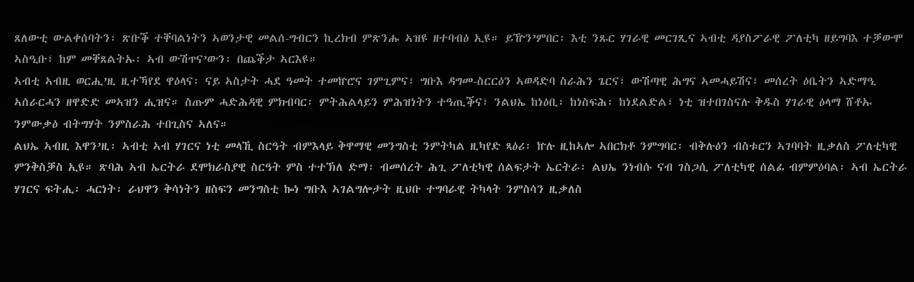ጸለውቲ ውልቀሰባትን፡ ጽቡቕ ተቐባልነትን ኣወንታዊ መልሰ-ግብርን ኪረክብ ምጽንሑ ኣዝዩ ዘተባብዕ ኢዩ። ይዅን’ምበር፡ እቲ ንጹር ሃገራዊ መርገጺና ኣብቲ ዳያስፖራዊ ፖለቲካ ዘይግባእ ተቓውሞ ኣስዒቡ፣ ከም መቐጸልትኡ፡ ኣብ ውሽጥና’ውን፡ በጨቕታ ኣርእዩ።
ኣብቲ ኣብዚ ወርሒ’ዚ ዚተኻየደ ዋዕላና፡ ናይ ኣስታት ሓደ ዓመት ተመኵሮና ገምጊምና፣ ግቡእ ዳግመ-ስርርዕን ኣወዳድባ ስራሕን ጌርና፣ ውሽጣዊ ሕግና ኣመሓይሽና፣ መሰረት ዕቤትን ኣድማዒ ኣሰራርሓን ዘዋድድ መኣዝን ሒዝና። ስጡም ሓድሕዳዊ ምክብባር፡ ምትሕልላይን ምሕዝነትን ተዓጢቕና፣ ንልህኤ ከነዕቢ፡ ከነስፍሕ፡ ከነደልድል፣ ነቲ ዝተበገስናሉ ቅዱስ ሃገራዊ ዕላማ ሸቶኡ ንምውቃዕ ብትግሃት ንምስራሕ ተበጊስና ኣለና።
ልህኤ ኣብዚ እዋን’ዚ፡ ኣብቲ ኣብ ሃገርና ነቲ መላኺ ስርዓት ብምእላይ ቅዋማዊ መንግስቲ ንምትካል ዚካየድ ጻዕሪ፡ ኵሉ ዚከኣሎ ኣበርክቶ ንምግባር፡ ብቅሉዕን ብስቱርን ኣገባባት ዚቃለስ ፖለቲካዊ ምንቅስቓስ ኢዩ። ጽባሕ ኣብ ኤርትራ ደሞክራስያዊ ስርዓት ምስ ተተኽለ ድማ፡ ብመሰረት ሕጊ ፖለቲካዊ ሰልፍታት ኤርትራ፡ ልህኤ ንነብሱ ናብ ገስጋሲ ፖለቲካዊ ሰልፊ ብምምዕባል፡ ኣብ ኤርትራ ሃገርና ፍትሒ፡ ሓርነት፡ ራህዋን ቅሳነትን ዘስፍን መንግስቲ ኰነ ግቡእ ኣገልግሎታት ዚህቡ ተግባራዊ ትካላት ንምስሳን ዚቃለስ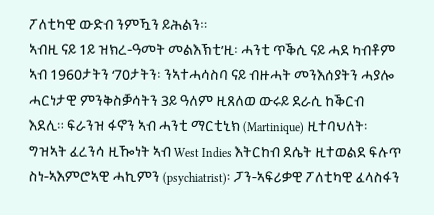ፖለቲካዊ ውድብ ንምዃን ይሕልን።
ኣብዚ ናይ 1ይ ዝክረ-ዓመት መልእኽቲ’ዚ፡ ሓንቲ ጥቕሲ ናይ ሓደ ካብቶም ኣብ 1960ታትን ‘70ታትን፡ ንኣተሓሳስባ ናይ ብዙሓት መንእሰያትን ሓያሎ ሓርነታዊ ምንቅስቓሳትን 3ይ ዓለም ዚጸለወ ውሩይ ደራሲ ከቕርብ እደሊ። ፍራንዝ ፋኖን ኣብ ሓንቲ ማርቲኒክ (Martinique) ዚተባህለት፡ ግዝኣት ፈረንሳ ዚዀነት ኣብ West Indies እትርከብ ደሴት ዚተወልደ ፍሉጥ ስነ-ኣእምሮኣዊ ሓኪምን (psychiatrist)፡ ፓን-ኣፍሪቃዊ ፖለቲካዊ ፈላስፋን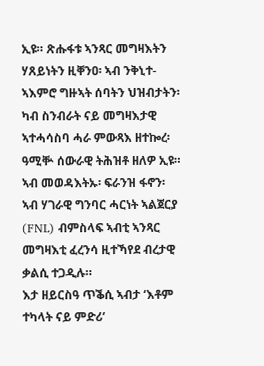ኢዩ። ጽሑፋቱ ኣንጻር መግዛእትን ሃጸይነትን ዚቐንዐ፡ ኣብ ንቅኒተ-ኣእምሮ ግዙኣት ሰባትን ህዝብታትን፡ ካብ ስንብራት ናይ መግዛእታዊ ኣተሓሳስባ ሓራ ምውጻእ ዘተኰረ፡ ዓሚቝ ሰውራዊ ትሕዝቶ ዘለዎ ኢዩ። ኣብ መወዳእትኡ፡ ፍራንዝ ፋኖን፡ ኣብ ሃገራዊ ግንባር ሓርነት ኣልጀርያ (FNL) ብምስላፍ ኣብቲ ኣንጻር መግዛእቲ ፈረንሳ ዚተኻየደ ብረታዊ ቃልሲ ተጋዲሉ።
እታ ዘይርስዓ ጥቕሲ ኣብታ ‘እቶም ተካላት ናይ ምድሪ’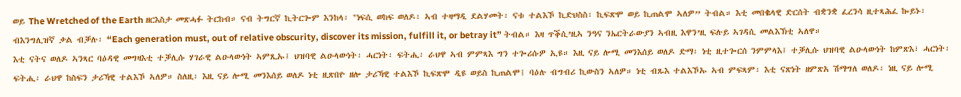ወይ The Wretched of the Earth ዘርእስታ መጽሓፉ ትርከብ። ናብ ትግርኛ ኪትርጐም እንከላ፡ "ነፍሲ ወከፍ ወለዶ፡ ኣብ ተዛማዲ ደልሃመት፡ ናቱ ተልእኾ ኪድህስስ፡ ኪፍጽሞ ወይ ኪጠልሞ ኣለዎ” ትብል። እቲ መበቈላዊ ድርሰት ብቋንቋ ፈረንሳ ዚተጻሕፈ ኰይኑ፡ ብእንግሊዝኛ ቃል ብቓሉ፡ “Each generation must, out of relative obscurity, discover its mission, fulfill it, or betray it” ትብል። እዛ ጥቕሲ’ዚኣ ንዓና ንኤርትራውያን ኣብዚ እዋን’ዚ ፍሉይ ኣገዳሲ መልእኽቲ ኣለዋ።
እቲ ናትና ወለዶ ኣንጻር ባዕዳዊ መግዛእቲ ተቓሊሱ ሃገራዊ ልዑላውነት ኣምጺኡ፤ ህዝባዊ ልዑላውነት፡ ሓርነት፡ ፍትሒ፡ ራህዋ ኣብ ምምጻእ ግን ተጐሪሱዎ ኢዩ። እዚ ናይ ሎሚ መንእሰይ ወለዶ ድማ፡ ነቲ ዚተጐርሰ ንምምላእ፤ ተቓሊሱ ህዝባዊ ልዑላውነት ከምጽእ፣ ሓርነት፡ ፍትሒ፡ ራህዋ ከስፍን ታሪኻዊ ተልእኾ ኣለዎ። ስለዚ፡ እዚ ናይ ሎሚ መንእሰይ ወለዶ ነቲ ዚጽበዮ ዘሎ ታሪኻዊ ተልእኾ ኪፍጽሞ ዲዩ ወይስ ኪጠልሞ፧ ባዕሉ ብግብሪ ኪውስን ኣለዎ። ነቲ ብጹእ ተልእኾኡ ኣብ ምፍጻም፡ እቲ ናጽነት ዘምጽአ ሽማግለ ወለዶ፡ ነዚ ናይ ሎሚ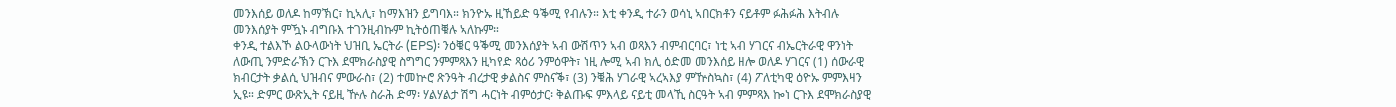መንእሰይ ወለዶ ከማኽር፣ ኪኣሊ፣ ከማእዝን ይግባእ። ክንዮኡ ዚኸይድ ዓቕሚ የብሉን። እቲ ቀንዲ ተራን ወሳኒ ኣበርክቶን ናይቶም ፉሕፉሕ እትብሉ መንእሰያት ምዃኑ ብግቡእ ተገንዚብኩም ኪትዕጠቑሉ ኣለኩም።
ቀንዲ ተልእኾ ልዑላውነት ህዝቢ ኤርትራ (EPS)፡ ንዕቑር ዓቕሚ መንእሰያት ኣብ ውሽጥን ኣብ ወጻእን ብምብርባር፣ ነቲ ኣብ ሃገርና ብኤርትራዊ ዋንነት ለውጢ ንምድራኽን ርጉእ ደሞክራስያዊ ስግግር ንምምጻእን ዚካየድ ጻዕሪ ንምዕዋት፣ ነዚ ሎሚ ኣብ ክሊ ዕድመ መንእሰይ ዘሎ ወለዶ ሃገርና (1) ሰውራዊ ክብርታት ቃልሲ ህዝብና ምውራስ፣ (2) ተመኵሮ ጽንዓት ብረታዊ ቃልስና ምስናቕ፣ (3) ንቑሕ ሃገራዊ ኣረኣእያ ምዅስኳስ፣ (4) ፖለቲካዊ ዕዮኡ ምምእዛን ኢዩ። ድምር ውጽኢት ናይዚ ዅሉ ስራሕ ድማ፡ ሃልሃልታ ሽግ ሓርነት ብምዕታር፡ ቅልጡፍ ምእላይ ናይቲ መላኺ ስርዓት ኣብ ምምጻእ ኰነ ርጉእ ደሞክራስያዊ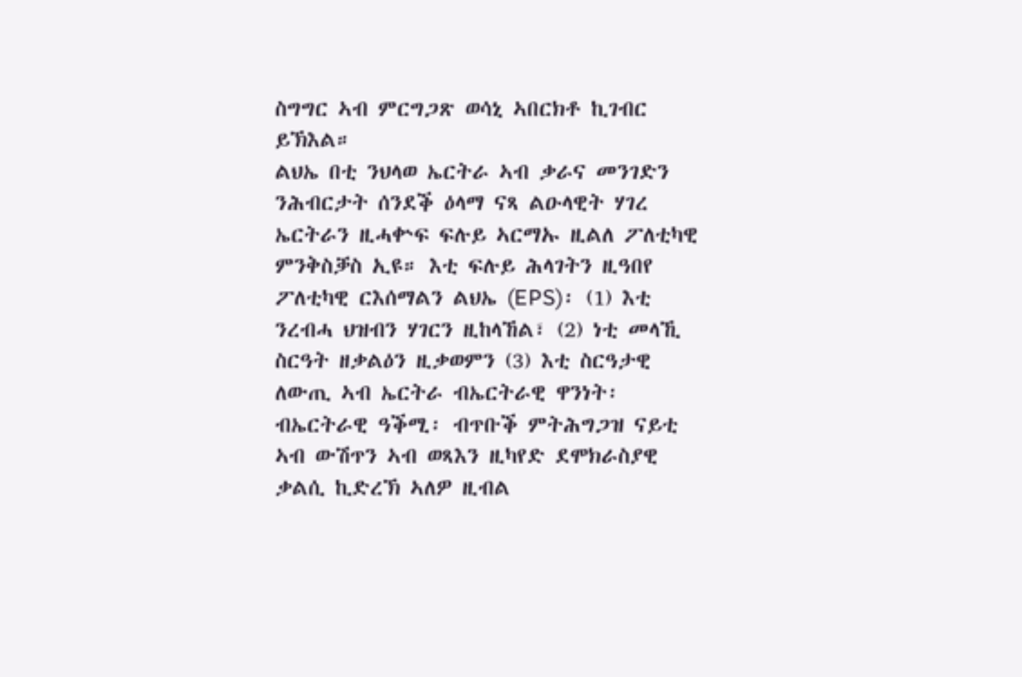ስግግር ኣብ ምርግጋጽ ወሳኒ ኣበርክቶ ኪገብር ይኽእል።
ልህኤ በቲ ንህላወ ኤርትራ ኣብ ቃራና መንገድን ንሕብርታት ሰንደቕ ዕላማ ናጻ ልዑላዊት ሃገረ ኤርትራን ዚሓቍፍ ፍሉይ ኣርማኡ ዚልለ ፖለቲካዊ ምንቅስቓስ ኢዩ። እቲ ፍሉይ ሕላገትን ዚዓበየ ፖለቲካዊ ርእሰማልን ልህኤ (EPS)፡ (1) እቲ ንረብሓ ህዝብን ሃገርን ዚከላኸል፣ (2) ነቲ መላኺ ስርዓት ዘቃልዕን ዚቃወምን (3) እቲ ስርዓታዊ ለውጢ ኣብ ኤርትራ ብኤርትራዊ ዋንነት፡ ብኤርትራዊ ዓቕሚ፡ ብጥቡቕ ምትሕግጋዝ ናይቲ ኣብ ውሽጥን ኣብ ወጻእን ዚካየድ ደሞክራስያዊ ቃልሲ ኪድረኽ ኣለዎ ዚብል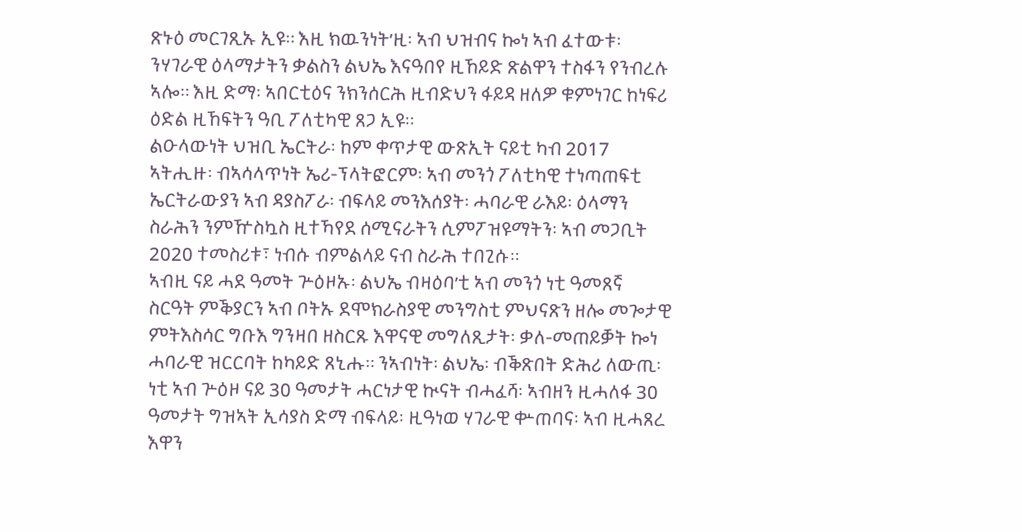ጽኑዕ መርገጺኡ ኢዩ። እዚ ክዉንነት’ዚ፡ ኣብ ህዝብና ኰነ ኣብ ፈተውቱ፡ ንሃገራዊ ዕላማታትን ቃልስን ልህኤ እናዓበየ ዚኸይድ ጽልዋን ተስፋን የንብረሉ ኣሎ። እዚ ድማ፡ ኣበርቲዕና ንክንሰርሕ ዚብድህን ፋይዳ ዘለዎ ቁምነገር ከነፍሪ ዕድል ዚኸፍትን ዓቢ ፖለቲካዊ ጸጋ ኢዩ።
ልዑላውነት ህዝቢ ኤርትራ፡ ከም ቀጥታዊ ውጽኢት ናይቲ ካብ 2017 ኣትሒዙ፡ ብኣሳላጥነት ኤሪ-ፕላትፎርም፡ ኣብ መንጎ ፖለቲካዊ ተነጣጠፍቲ ኤርትራውያን ኣብ ዳያስፖራ፡ ብፍላይ መንእሰያት፡ ሓባራዊ ራእይ፡ ዕላማን ስራሕን ንምዅስኳስ ዚተኻየደ ሰሚናራትን ሲምፖዝዩማትን፡ ኣብ መጋቢት 2020 ተመስሪቱ፣ ነብሱ ብምልላይ ናብ ስራሕ ተበጊሱ።
ኣብዚ ናይ ሓደ ዓመት ጕዕዞኡ፡ ልህኤ ብዛዕባ’ቲ ኣብ መንጎ ነቲ ዓመጸኛ ስርዓት ምቕያርን ኣብ ቦትኡ ደሞክራስያዊ መንግስቲ ምህናጽን ዘሎ መጐታዊ ምትእስሳር ግቡእ ግንዛበ ዘስርጹ እዋናዊ መግለጺታት፡ ቃለ-መጠይቓት ኰነ ሓባራዊ ዝርርባት ከካይድ ጸኒሑ። ንኣብነት፡ ልህኤ፡ ብቕጽበት ድሕሪ ለውጢ፡ ነቲ ኣብ ጕዕዞ ናይ 30 ዓመታት ሓርነታዊ ኲናት ብሓፈሻ፡ ኣብዘን ዚሓለፋ 30 ዓመታት ግዝኣት ኢሳያስ ድማ ብፍላይ፡ ዚዓነወ ሃገራዊ ቍጠባና፡ ኣብ ዚሓጸረ እዋን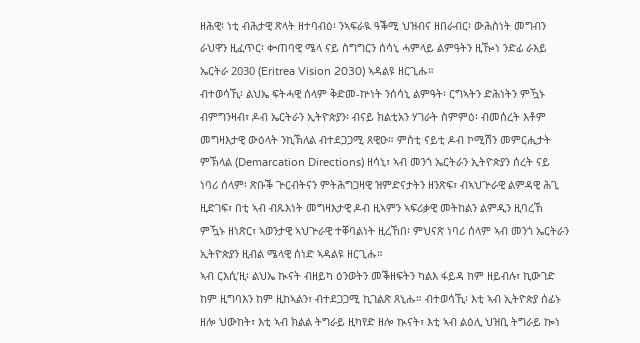ዘሕዊ፡ ነቲ ብሕታዊ ጽላት ዘተባብዕ፡ ንኣፍራዪ ዓቕሚ ህዝብና ዘበራብር፡ ውሕስነት መግብን ራህዋን ዚፈጥር፡ ቍጠባዊ ሜላ ናይ ስግግርን ሰሳኒ ሓምላይ ልምዓትን ዚዀነ ንድፊ ራእይ ኤርትራ 2030 (Eritrea Vision 2030) ኣዳልዩ ዘርጊሑ።
ብተወሳኺ፡ ልህኤ ፍትሓዊ ሰላም ቅድመ-ኵነት ንሰሳኒ ልምዓት፡ ርግኣትን ድሕነትን ምዃኑ ብምግንዛብ፣ ዶብ ኤርትራን ኢትዮጵያን፡ ብናይ ክልቲአን ሃገራት ስምምዕ፡ ብመሰረት እቶም መግዛእታዊ ውዕላት ንኪኽለል ብተደጋጋሚ ጸዊዑ። ምስቲ ናይቲ ዶብ ኮሚሽን መምርሒታት ምኽላል (Demarcation Directions) ዘሳኒ፣ ኣብ መንጎ ኤርትራን ኢትዮጵያን ሰረት ናይ ነባሪ ሰላም፡ ጽቡቕ ጕርብትናን ምትሕግጋዛዊ ዝምድናታትን ዘንጽፍ፣ ብኣህጕራዊ ልምዳዊ ሕጊ ዚድገፍ፣ በቲ ኣብ ብጹእነት መግዛእታዊ ዶብ ዚኣምን ኣፍሪቃዊ መትከልን ልምዲን ዚባረኽ ምዃኑ ዘነጽር፣ ኣወንታዊ ኣህጕራዊ ተቐባልነት ዚረኸበ፡ ምህናጽ ነባሪ ሰላም ኣብ መንጎ ኤርትራን ኢትዮጵያን ዚብል ሜላዊ ሰነድ ኣዳልዩ ዘርጊሑ።
ኣብ ርእሲ’ዚ፡ ልህኤ ኲናት ብዘይካ ዕንወትን መቕዘፍትን ካልእ ፋይዳ ከም ዘይብሉ፣ ኪውገድ ከም ዚግባእን ከም ዚከኣልን፣ ብተደጋጋሚ ኪገልጽ ጸኒሑ። ብተወሳኺ፡ እቲ ኣብ ኢትዮጵያ ሰፊኑ ዘሎ ህውከት፣ እቲ ኣብ ክልል ትግራይ ዚካየድ ዘሎ ኲናት፣ እቲ ኣብ ልዕሊ ህዝቢ ትግራይ ኰነ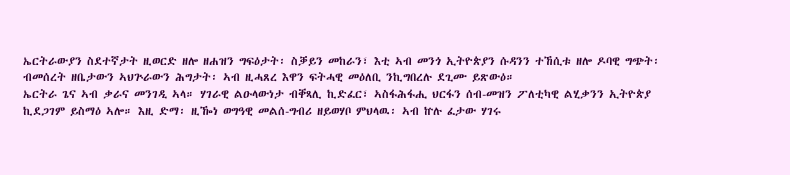ኤርትራውያን ስደተኛታት ዚወርድ ዘሎ ዘሐዝን ግፍዕታት፡ ስቓይን መከራን፣ እቲ ኣብ መንጎ ኢትዮጵያን ሱዳንን ተኸሲቱ ዘሎ ዶባዊ ግጭት፡ ብመሰረት ዘቤታውን ኣህጕራውን ሕግታት፡ ኣብ ዚሓጸረ እዋን ፍትሓዊ መዕለቢ ንኪግበረሉ ደጊሙ ይጽውዕ።
ኤርትራ ጌና ኣብ ቃራና መንገዲ ኣላ። ሃገራዊ ልዑላውነታ ብቐጻሊ ኪድፈር፣ ኣስፋሕፋሒ ህርፋን ሰብ-መዝን ፖለቲካዊ ልሂቃንን ኢትዮጵያ ኪደጋገም ይስማዕ ኣሎ። እዚ ድማ፡ ዚዀነ ወግዓዊ መልሰ-ግብሪ ዘይወሃቦ ምህላዉ፡ ኣብ ኵሉ ፈታው ሃገሩ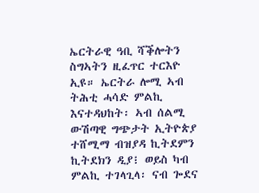ኤርትራዊ ዓቢ ሻቕሎትን ስግኣትን ዚፈጥር ተርእዮ ኢዩ። ኤርትራ ሎሚ ኣብ ትሕቲ ሓሳድ ምልኪ እናተዳህከት፡ ኣብ ሰልሚ ውሽጣዊ ግጭታት ኢትዮጵያ ተሸሚማ ብዝያዳ ኪትደምን ኪትደክን ዲያ፧ ወይስ ካብ ምልኪ ተገላጊላ፡ ናብ ጐደና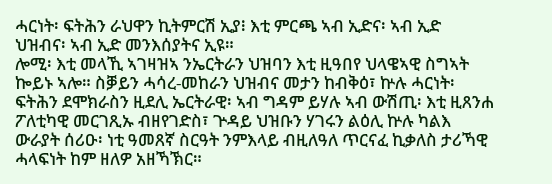ሓርነት፡ ፍትሕን ራህዋን ኪትምርሽ ኢያ፧ እቲ ምርጫ ኣብ ኢድና፡ ኣብ ኢድ ህዝብና፡ ኣብ ኢድ መንእሰያትና ኢዩ።
ሎሚ፡ እቲ መላኺ ኣገዛዝኣ ንኤርትራን ህዝባን እቲ ዚዓበየ ህላዌኣዊ ስግኣት ኰይኑ ኣሎ። ስቓይን ሓሳረ-መከራን ህዝብና መታን ከብቅዕ፣ ኵሉ ሓርነት፡ ፍትሕን ደሞክራስን ዚደሊ ኤርትራዊ፡ ኣብ ግዳም ይሃሉ ኣብ ውሽጢ፡ እቲ ዚጸንሐ ፖለቲካዊ መርገጺኡ ብዘየገድስ፣ ጕዳይ ህዝቡን ሃገሩን ልዕሊ ኵሉ ካልእ ውራያት ሰሪዑ፡ ነቲ ዓመጸኛ ስርዓት ንምእላይ ብዚለዓለ ጥርናፈ ኪቃለስ ታሪኻዊ ሓላፍነት ከም ዘለዎ አዘኻኽር።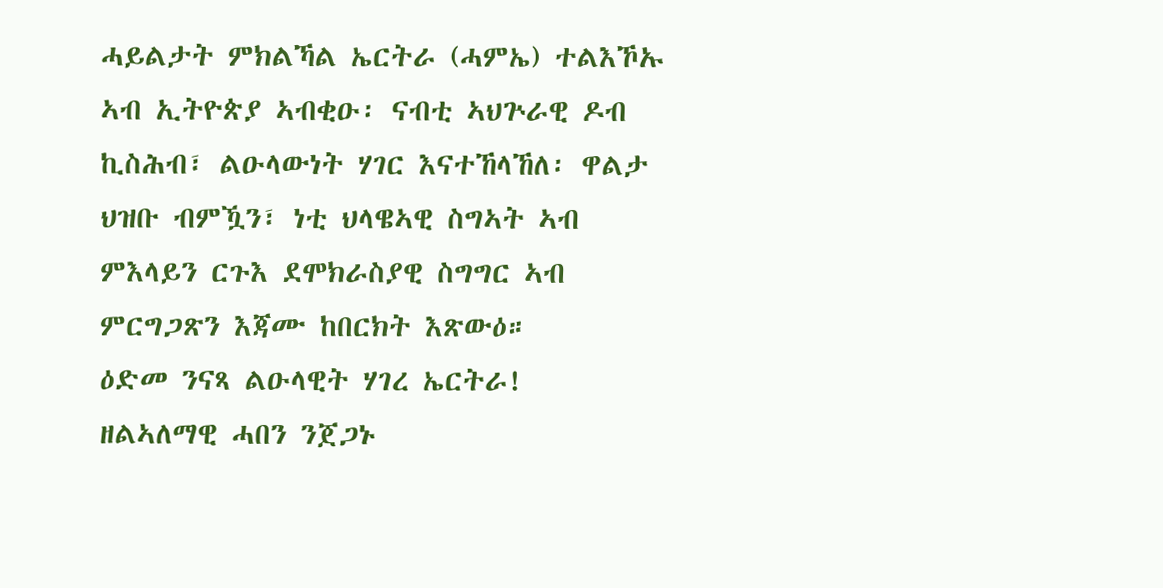ሓይልታት ምክልኻል ኤርትራ (ሓምኤ) ተልእኾኡ ኣብ ኢትዮጵያ ኣብቂዑ፡ ናብቲ ኣህጕራዊ ዶብ ኪስሕብ፣ ልዑላውነት ሃገር እናተኸላኸለ፡ ዋልታ ህዝቡ ብምዃን፣ ነቲ ህላዌኣዊ ስግኣት ኣብ ምእላይን ርጉእ ደሞክራስያዊ ስግግር ኣብ ምርግጋጽን እጃሙ ከበርክት እጽውዕ።
ዕድመ ንናጻ ልዑላዊት ሃገረ ኤርትራ!
ዘልኣለማዊ ሓበን ንጀጋኑ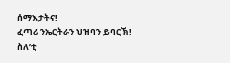ሰማእታትና!
ፈጣሪ ንኤርትራን ህዝባን ይባርኽ!
ስለ’ቲ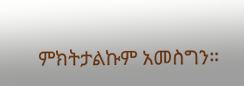ምክትታልኩም አመስግን።